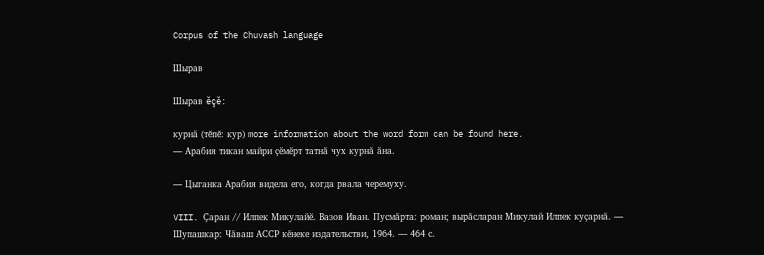Corpus of the Chuvash language

Шырав

Шырав ĕçĕ:

курнӑ (тĕпĕ: кур) more information about the word form can be found here.
— Арабия тикан майри ҫӗмӗрт татнӑ чух курнӑ ӑна.

— Цыганка Арабия видела его, когда рвала черемуху.

VIII. Ҫаран // Илпек Микулайӗ. Вазов Иван. Пусмӑрта: роман; вырӑсларан Микулай Илпек куҫарнӑ. — Шупашкар: Чӑваш АССР кӗнеке издательстви, 1964. — 464 с.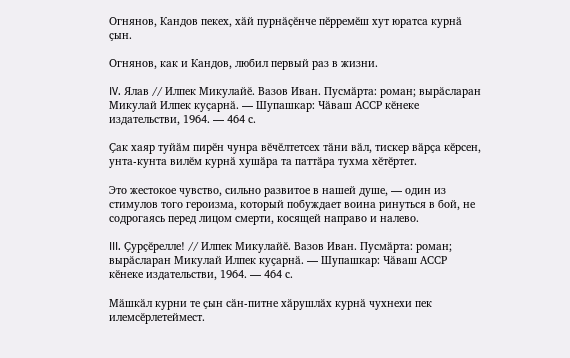Огнянов, Кандов пекех, хӑй пурнӑҫӗнче пӗрремӗш хут юратса курнӑ ҫын.

Огнянов, как и Кандов, любил первый раз в жизни.

IV. Ялав // Илпек Микулайӗ. Вазов Иван. Пусмӑрта: роман; вырӑсларан Микулай Илпек куҫарнӑ. — Шупашкар: Чӑваш АССР кӗнеке издательстви, 1964. — 464 с.

Ҫак хаяр туйӑм пирӗн чунра вӗчӗлтетсех тӑни вӑл, тискер вӑрҫа кӗрсен, унта-кунта вилӗм курнӑ хушӑра та паттӑра тухма хӗтӗртет.

Это жестокое чувство, сильно развитое в нашей душе, — один из стимулов того героизма, который побуждает воина ринуться в бой, не содрогаясь перед лицом смерти, косящей направо и налево.

III. Ҫурҫӗрелле! // Илпек Микулайӗ. Вазов Иван. Пусмӑрта: роман; вырӑсларан Микулай Илпек куҫарнӑ. — Шупашкар: Чӑваш АССР кӗнеке издательстви, 1964. — 464 с.

Мӑшкӑл курни те ҫын сӑн-питне хӑрушлӑх курнӑ чухнехи пек илемсӗрлетеймест.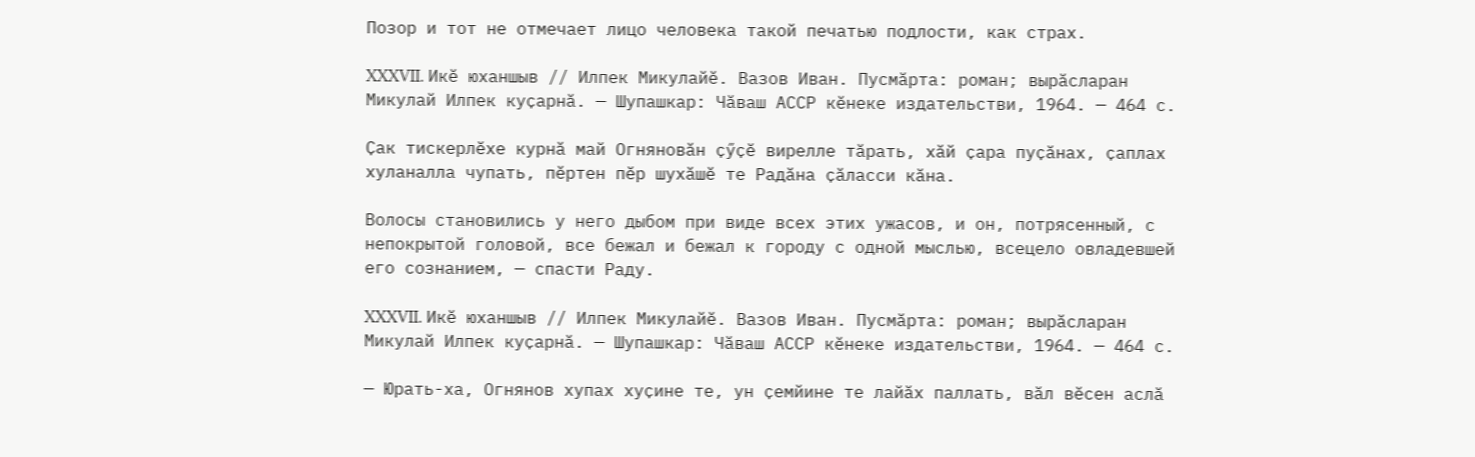Позор и тот не отмечает лицо человека такой печатью подлости, как страх.

XXXVII. Икӗ юханшыв // Илпек Микулайӗ. Вазов Иван. Пусмӑрта: роман; вырӑсларан Микулай Илпек куҫарнӑ. — Шупашкар: Чӑваш АССР кӗнеке издательстви, 1964. — 464 с.

Ҫак тискерлӗхе курнӑ май Огняновӑн ҫӳҫӗ вирелле тӑрать, хӑй ҫара пуҫӑнах, ҫаплах хуланалла чупать, пӗртен пӗр шухӑшӗ те Радӑна ҫӑласси кӑна.

Волосы становились у него дыбом при виде всех этих ужасов, и он, потрясенный, с непокрытой головой, все бежал и бежал к городу с одной мыслью, всецело овладевшей его сознанием, — спасти Раду.

XXXVII. Икӗ юханшыв // Илпек Микулайӗ. Вазов Иван. Пусмӑрта: роман; вырӑсларан Микулай Илпек куҫарнӑ. — Шупашкар: Чӑваш АССР кӗнеке издательстви, 1964. — 464 с.

— Юрать-ха, Огнянов хупах хуҫине те, ун ҫемйине те лайӑх паллать, вӑл вӗсен аслӑ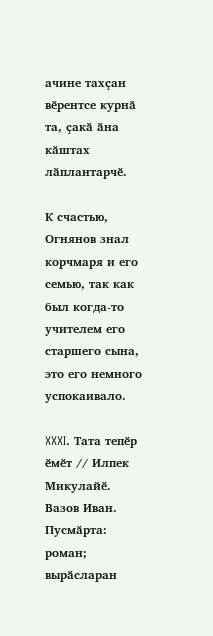ачине тахҫан вӗрентсе курнӑ та, ҫакӑ ӑна кӑштах лӑплантарчӗ.

К счастью, Огнянов знал корчмаря и его семью, так как был когда-то учителем его старшего сына, это его немного успокаивало.

XXXI. Тата тепӗр ӗмӗт // Илпек Микулайӗ. Вазов Иван. Пусмӑрта: роман; вырӑсларан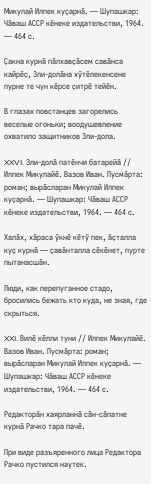Микулай Илпек куҫарнӑ. — Шупашкар: Чӑваш АССР кӗнеке издательстви, 1964. — 464 с.

Ҫакна курнӑ пӑлхавҫӑсем савӑнса кайрӗҫ, Зли-долӑна хӳтӗлекенсене пурне те чун кӗрсе ҫитрӗ тейӗн.

В глазах повстанцев загорелись веселые огоньки; воодушевление охватило защитников Зли-дола.

XXVI. Зли-долӑ патӗнчи батарейӑ // Илпек Микулайӗ. Вазов Иван. Пусмӑрта: роман; вырӑсларан Микулай Илпек куҫарнӑ. — Шупашкар: Чӑваш АССР кӗнеке издательстви, 1964. — 464 с.

Халӑх, хӑраса ӳкнӗ кӗтӳ пек, ӑҫталла куҫ курнӑ — ҫавӑнталла сӗкӗнет, пурте пытанасшӑн.

Люди, как перепуганное стадо, бросились бежать кто куда, не зная, где скрыться.

XXI. Вилӗ кӗлли туни // Илпек Микулайӗ. Вазов Иван. Пусмӑрта: роман; вырӑсларан Микулай Илпек куҫарнӑ. — Шупашкар: Чӑваш АССР кӗнеке издательстви, 1964. — 464 с.

Редакторӑн хаярланнӑ сӑн-сӑпатне курнӑ Рачко тара пачӗ.

При виде разъяренного лица Редактора Рачко пустился наутек.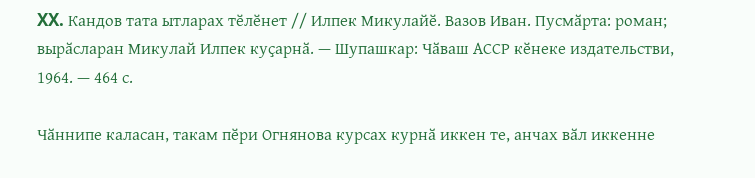XX. Кандов тата ытларах тӗлӗнет // Илпек Микулайӗ. Вазов Иван. Пусмӑрта: роман; вырӑсларан Микулай Илпек куҫарнӑ. — Шупашкар: Чӑваш АССР кӗнеке издательстви, 1964. — 464 с.

Чӑннипе каласан, такам пӗри Огнянова курсах курнӑ иккен те, анчах вӑл иккенне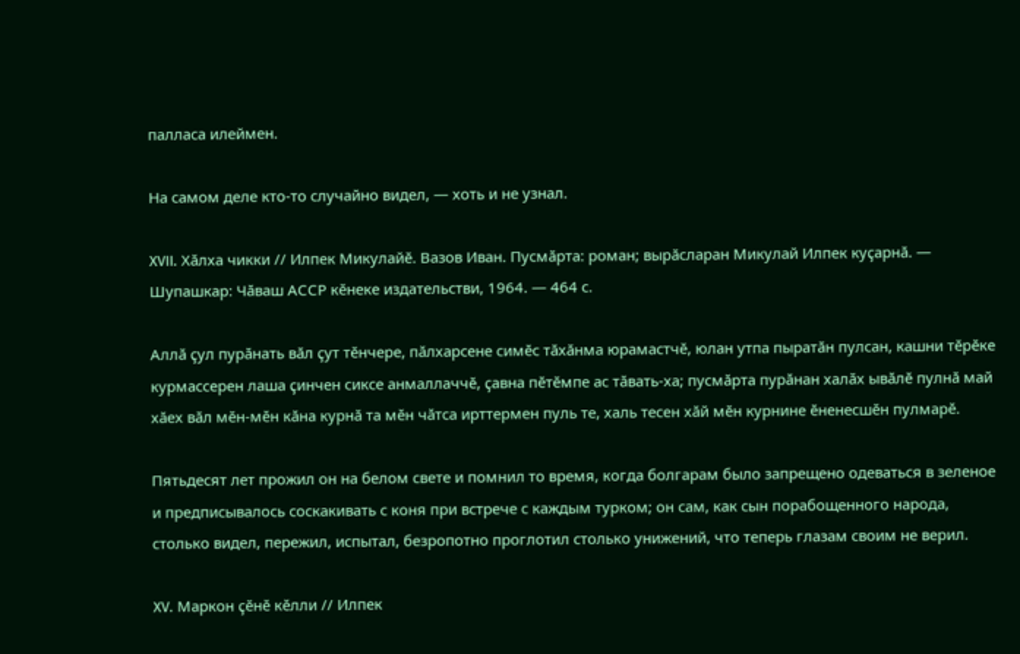палласа илеймен.

На самом деле кто-то случайно видел, — хоть и не узнал.

XVII. Хӑлха чикки // Илпек Микулайӗ. Вазов Иван. Пусмӑрта: роман; вырӑсларан Микулай Илпек куҫарнӑ. — Шупашкар: Чӑваш АССР кӗнеке издательстви, 1964. — 464 с.

Аллӑ ҫул пурӑнать вӑл ҫут тӗнчере, пӑлхарсене симӗс тӑхӑнма юрамастчӗ, юлан утпа пыратӑн пулсан, кашни тӗрӗке курмассерен лаша ҫинчен сиксе анмаллаччӗ, ҫавна пӗтӗмпе ас тӑвать-ха; пусмӑрта пурӑнан халӑх ывӑлӗ пулнӑ май хӑех вӑл мӗн-мӗн кӑна курнӑ та мӗн чӑтса ирттермен пуль те, халь тесен хӑй мӗн курнине ӗненесшӗн пулмарӗ.

Пятьдесят лет прожил он на белом свете и помнил то время, когда болгарам было запрещено одеваться в зеленое и предписывалось соскакивать с коня при встрече с каждым турком; он сам, как сын порабощенного народа, столько видел, пережил, испытал, безропотно проглотил столько унижений, что теперь глазам своим не верил.

XV. Маркон ҫӗнӗ кӗлли // Илпек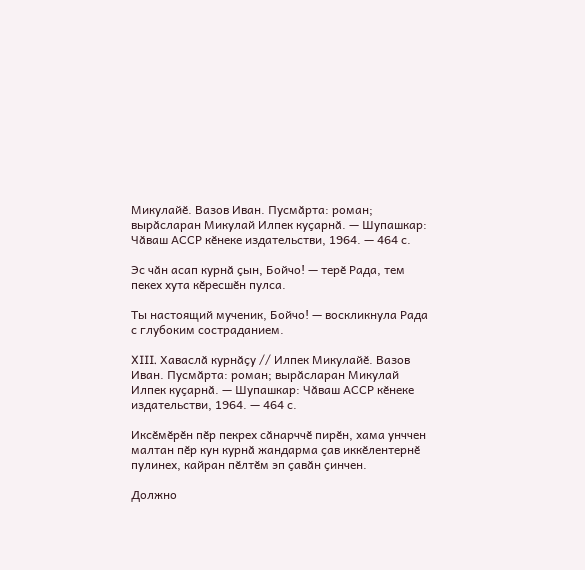Микулайӗ. Вазов Иван. Пусмӑрта: роман; вырӑсларан Микулай Илпек куҫарнӑ. — Шупашкар: Чӑваш АССР кӗнеке издательстви, 1964. — 464 с.

Эс чӑн асап курнӑ ҫын, Бойчо! — терӗ Рада, тем пекех хута кӗресшӗн пулса.

Ты настоящий мученик, Бойчо! — воскликнула Рада с глубоким состраданием.

XIII. Хаваслӑ курнӑҫу // Илпек Микулайӗ. Вазов Иван. Пусмӑрта: роман; вырӑсларан Микулай Илпек куҫарнӑ. — Шупашкар: Чӑваш АССР кӗнеке издательстви, 1964. — 464 с.

Иксӗмӗрӗн пӗр пекрех сӑнарччӗ пирӗн, хама унччен малтан пӗр кун курнӑ жандарма ҫав иккӗлентернӗ пулинех, кайран пӗлтӗм эп ҫавӑн ҫинчен.

Должно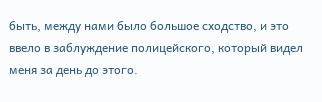быть, между нами было большое сходство, и это ввело в заблуждение полицейского, который видел меня за день до этого.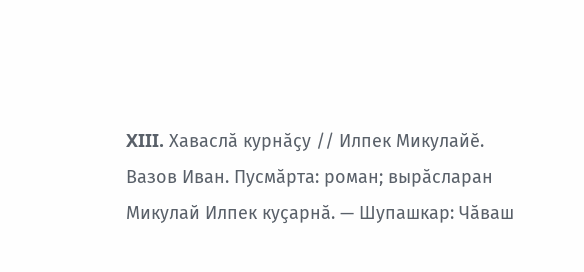XIII. Хаваслӑ курнӑҫу // Илпек Микулайӗ. Вазов Иван. Пусмӑрта: роман; вырӑсларан Микулай Илпек куҫарнӑ. — Шупашкар: Чӑваш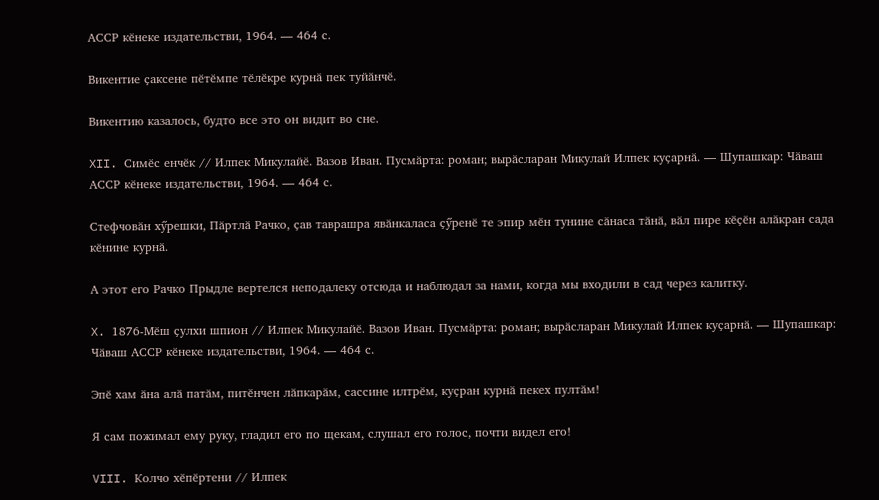АССР кӗнеке издательстви, 1964. — 464 с.

Викентие ҫаксене пӗтӗмпе тӗлӗкре курнӑ пек туйӑнчӗ.

Викентию казалось, будто все это он видит во сне.

XII. Симӗс енчӗк // Илпек Микулайӗ. Вазов Иван. Пусмӑрта: роман; вырӑсларан Микулай Илпек куҫарнӑ. — Шупашкар: Чӑваш АССР кӗнеке издательстви, 1964. — 464 с.

Стефчовӑн хӳрешки, Пӑртлӑ Рачко, ҫав таврашра явӑнкаласа ҫӳренӗ те эпир мӗн тунине сӑнаса тӑнӑ, вӑл пире кӗҫӗн алӑкран сада кӗнине курнӑ.

А этот его Рачко Прыдле вертелся неподалеку отсюда и наблюдал за нами, когда мы входили в сад через калитку.

X. 1876-Мӗш ҫулхи шпион // Илпек Микулайӗ. Вазов Иван. Пусмӑрта: роман; вырӑсларан Микулай Илпек куҫарнӑ. — Шупашкар: Чӑваш АССР кӗнеке издательстви, 1964. — 464 с.

Эпӗ хам ӑна алӑ патӑм, питӗнчен лӑпкарӑм, сассине илтрӗм, куҫран курнӑ пекех пултӑм!

Я сам пожимал ему руку, гладил его по щекам, слушал его голос, почти видел его!

VIII. Колчо хӗпӗртени // Илпек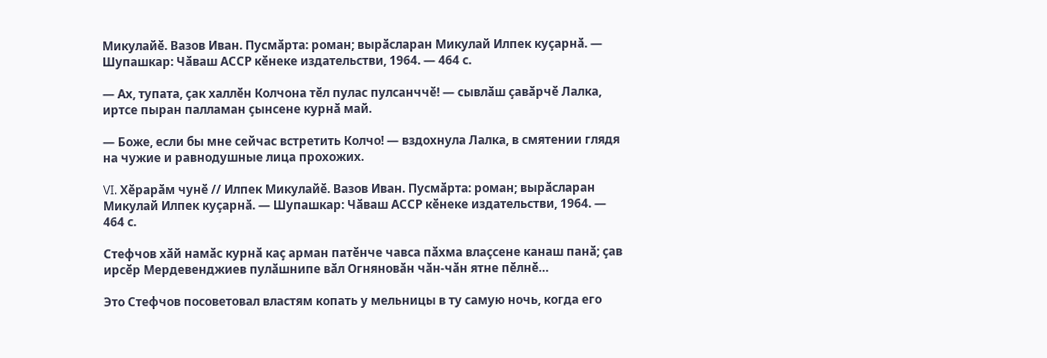Микулайӗ. Вазов Иван. Пусмӑрта: роман; вырӑсларан Микулай Илпек куҫарнӑ. — Шупашкар: Чӑваш АССР кӗнеке издательстви, 1964. — 464 с.

— Ах, тупата, ҫак халлӗн Колчона тӗл пулас пулсанччӗ! — сывлӑш ҫавӑрчӗ Лалка, иртсе пыран палламан ҫынсене курнӑ май.

— Боже, если бы мне сейчас встретить Колчо! — вздохнула Лалка, в смятении глядя на чужие и равнодушные лица прохожих.

VI. Хӗрарӑм чунӗ // Илпек Микулайӗ. Вазов Иван. Пусмӑрта: роман; вырӑсларан Микулай Илпек куҫарнӑ. — Шупашкар: Чӑваш АССР кӗнеке издательстви, 1964. — 464 с.

Стефчов хӑй намӑс курнӑ каҫ арман патӗнче чавса пӑхма влаҫсене канаш панӑ; ҫав ирсӗр Мердевенджиев пулӑшнипе вӑл Огняновӑн чӑн-чӑн ятне пӗлнӗ…

Это Стефчов посоветовал властям копать у мельницы в ту самую ночь, когда его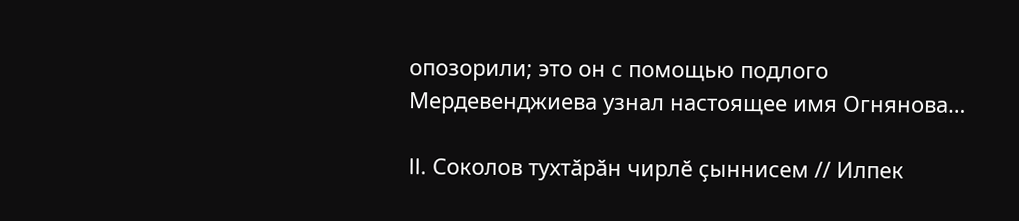опозорили; это он с помощью подлого Мердевенджиева узнал настоящее имя Огнянова…

II. Соколов тухтӑрӑн чирлӗ ҫыннисем // Илпек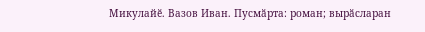Микулайӗ. Вазов Иван. Пусмӑрта: роман; вырӑсларан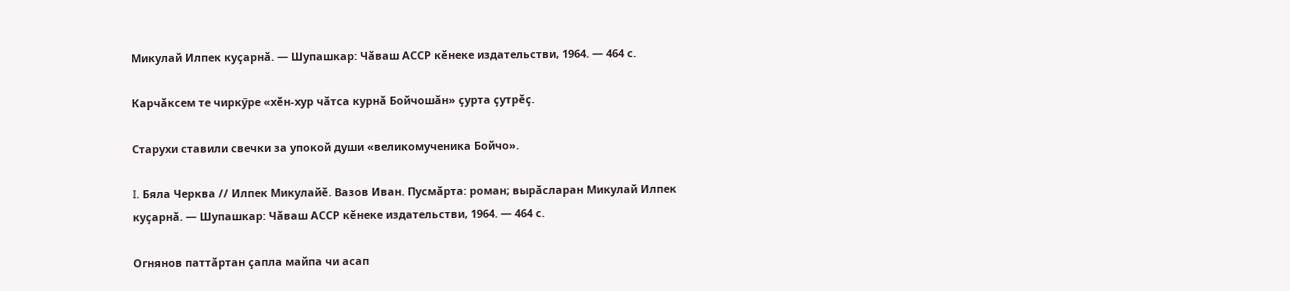Микулай Илпек куҫарнӑ. — Шупашкар: Чӑваш АССР кӗнеке издательстви, 1964. — 464 с.

Карчӑксем те чиркӳре «хӗн-хур чӑтса курнӑ Бойчошӑн» ҫурта ҫутрӗҫ.

Старухи ставили свечки за упокой души «великомученика Бойчо».

I. Бяла Черква // Илпек Микулайӗ. Вазов Иван. Пусмӑрта: роман; вырӑсларан Микулай Илпек куҫарнӑ. — Шупашкар: Чӑваш АССР кӗнеке издательстви, 1964. — 464 с.

Огнянов паттӑртан ҫапла майпа чи асап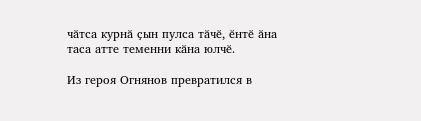чӑтса курнӑ ҫын пулса тӑчӗ, ӗнтӗ ӑна таса атте теменни кӑна юлчӗ.

Из героя Огнянов превратился в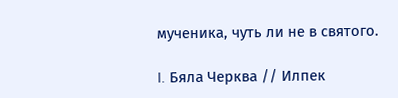мученика, чуть ли не в святого.

I. Бяла Черква // Илпек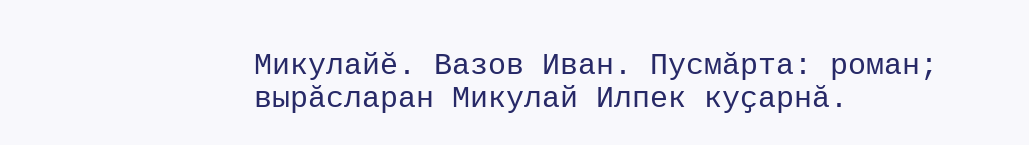Микулайӗ. Вазов Иван. Пусмӑрта: роман; вырӑсларан Микулай Илпек куҫарнӑ.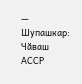— Шупашкар: Чӑваш АССР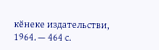кӗнеке издательстви, 1964. — 464 с.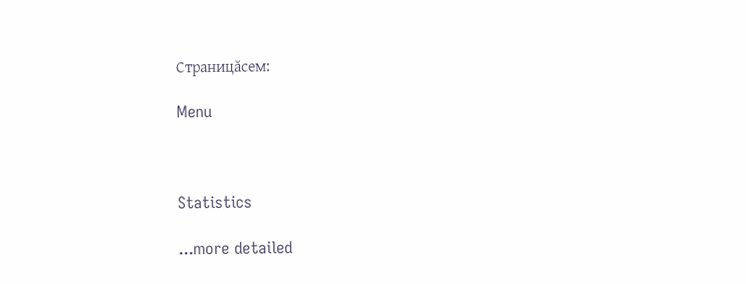Страницăсем:

Menu



Statistics

...more detailed